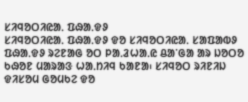ᱥᱤᱧᱚᱛᱤᱭᱟᱹ ᱯᱷᱟᱹᱫᱽ
ᱥᱤᱧᱚᱛᱤᱭᱟᱹ ᱯᱷᱟᱹᱫᱽ ᱫᱚ ᱥᱤᱧᱚᱛᱤᱭᱟᱹ ᱥᱟᱯᱟᱵᱽ ᱯᱷᱟᱹᱫᱽ ᱨᱮᱱᱟᱜ ᱚᱛ ᱞᱟᱹᱲᱦᱟᱹᱭ ᱪᱟᱸᱜᱟ ᱟᱨ ᱡᱚᱛᱚ ᱠᱷᱚᱱ ᱢᱟᱨᱟᱝ ᱦᱟᱹᱴᱤᱧ ᱠᱟᱱᱟ᱾ ᱥᱤᱧᱚᱛ ᱨᱤᱱᱤᱡ ᱫᱤᱥᱚᱢ ᱜᱚᱢᱠᱮ ᱫᱚ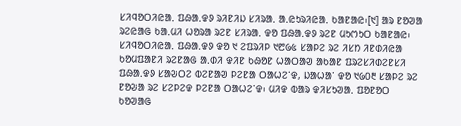ᱥᱤᱧᱚᱛᱤᱭᱟᱹ ᱯᱷᱟᱹᱫᱽ ᱨᱤᱱᱤᱡ ᱥᱤᱨᱟᱹ ᱟᱹᱭᱩᱨᱤᱭᱟᱹ ᱠᱟᱱᱟᱭ᱾[᱑] ᱟᱨ ᱱᱚᱣᱟ ᱨᱮᱭᱟᱜ ᱠᱟᱹᱢᱤ ᱦᱚᱨᱟ ᱨᱮᱱ ᱥᱤᱨᱟᱹ ᱫᱚ ᱯᱷᱟᱹᱫᱽ ᱨᱮᱱ ᱢᱩᱬᱩᱛ ᱠᱟᱱᱟᱭ᱾ ᱥᱤᱧᱚᱛᱤᱭᱟᱹ ᱯᱷᱟᱹᱫᱽ ᱫᱚ ᱑ ᱮᱯᱨᱤᱞ ᱑᱘᱙᱕ ᱥᱟᱞᱮ ᱨᱮ ᱤᱥᱴ ᱤᱱᱰᱤᱭᱟ ᱠᱚᱢᱯᱟᱱᱤ ᱨᱮᱱᱟᱜ ᱟᱹᱰᱤ ᱫᱤᱱ ᱠᱷᱚᱱ ᱦᱟᱛᱟᱣ ᱟᱠᱟᱱ ᱯᱨᱮᱥᱤᱰᱮᱱᱥᱤ ᱯᱷᱟᱹᱫᱽ ᱥᱟᱶᱛᱮ ᱵᱮᱱᱟᱣ ᱞᱮᱱᱟ ᱛᱟᱦᱮᱸᱫ, ᱡᱟᱦᱟᱸ ᱫᱚ ᱑᱙᱐᱓ ᱥᱟᱞᱮ ᱨᱮ ᱱᱚᱶᱟ ᱨᱮ ᱥᱮᱞᱮᱫ ᱞᱮᱱᱟ ᱛᱟᱦᱮᱸᱫ᱾ ᱢᱤᱫ ᱵᱟᱨ ᱫᱤᱥᱩᱣᱟᱹ ᱯᱚᱱᱚᱛ ᱠᱚᱣᱟᱜ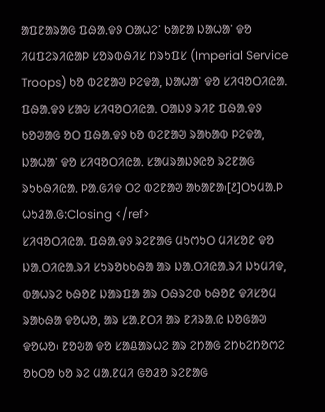ᱟᱯᱱᱟᱨᱟᱜ ᱯᱷᱟᱹᱫᱽ ᱛᱟᱦᱮᱸ ᱠᱟᱱᱟ ᱡᱟᱦᱟᱸ ᱫᱚ ᱤᱢᱯᱮᱨᱤᱭᱟᱞ ᱥᱚᱨᱵᱷᱤᱥ ᱴᱨᱩᱯᱥ (Imperial Service Troops) ᱠᱚ ᱵᱮᱱᱟᱣ ᱞᱮᱫᱟ, ᱡᱟᱦᱟᱸ ᱫᱚ ᱥᱤᱧᱚᱛᱤᱭᱟᱹ ᱯᱷᱟᱹᱫᱽ ᱥᱟᱶ ᱥᱤᱧᱚᱛᱤᱭᱟᱹ ᱛᱟᱡᱽ ᱨᱤᱱ ᱯᱷᱟᱹᱫᱽ ᱠᱚᱣᱟᱜ ᱚᱛ ᱯᱷᱟᱹᱫᱽ ᱠᱚ ᱵᱮᱱᱟᱣ ᱨᱟᱠᱟᱵ ᱞᱮᱫᱟ, ᱡᱟᱦᱟᱸ ᱫᱚ ᱥᱤᱧᱚᱛᱤᱭᱟᱹ ᱥᱟᱢᱨᱟᱡᱽᱭᱚ ᱨᱮᱱᱟᱜ ᱨᱩᱠᱷᱤᱭᱟᱹ ᱞᱟᱹᱜᱤᱫ ᱛᱮ ᱵᱮᱱᱟᱣ ᱟᱠᱟᱱᱟ᱾[᱒]ᱛᱩᱢᱟᱹᱞ ᱦᱩᱲᱟᱹᱜ:Closing </ref>
ᱥᱤᱧᱚᱛᱤᱭᱟᱹ ᱯᱷᱟᱹᱫᱽ ᱨᱮᱱᱟᱜ ᱢᱩᱬᱩᱛ ᱢᱤᱥᱚᱱ ᱫᱚ ᱡᱟᱹᱛᱤᱭᱟᱹᱨᱤ ᱥᱩᱨᱚᱠᱠᱷᱟ ᱟᱨ ᱡᱟᱹᱛᱤᱭᱟᱹᱨᱤ ᱡᱩᱢᱤᱫ, ᱵᱟᱦᱨᱮ ᱠᱷᱚᱱ ᱡᱟᱨᱯᱟ ᱟᱨ ᱛᱷᱨᱮᱰ ᱠᱷᱚᱱ ᱫᱤᱥᱚᱢ ᱨᱟᱠᱷᱟ ᱫᱚᱦᱚ, ᱟᱨ ᱥᱟᱹᱱᱛᱤ ᱟᱨ ᱱᱤᱨᱟᱹᱭ ᱡᱚᱜᱟᱣ ᱫᱚᱦᱚ᱾ ᱱᱚᱶᱟ ᱫᱚ ᱥᱟᱪᱟᱨᱦᱮ ᱟᱨ ᱮᱴᱟᱜ ᱮᱴᱠᱮᱴᱚᱬᱮ ᱚᱠᱛᱚ ᱠᱚ ᱨᱮ ᱢᱟᱹᱱᱢᱤ ᱜᱚᱲᱚ ᱨᱮᱱᱟᱜ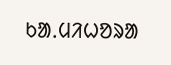ᱠᱟᱹᱢᱤᱦᱚᱨᱟ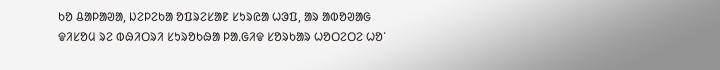ᱠᱚ ᱪᱟᱞᱟᱣᱟ, ᱡᱮᱞᱮᱠᱟ ᱚᱯᱨᱮᱥᱟᱱ ᱥᱩᱨᱭᱟ ᱦᱳᱯ, ᱟᱨ ᱟᱵᱚᱣᱟᱜ ᱫᱤᱥᱚᱢ ᱨᱮ ᱵᱷᱤᱛᱨᱤ ᱥᱩᱨᱚᱠᱷᱟ ᱞᱟᱹᱜᱤᱫ ᱥᱚᱨᱠᱟᱨ ᱦᱚᱛᱮᱛᱮ ᱦᱚᱸ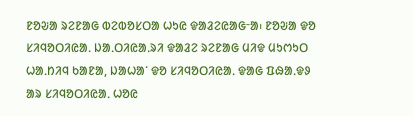ᱱᱚᱶᱟ ᱨᱮᱱᱟᱜ ᱵᱮᱵᱚᱥᱛᱟ ᱦᱩᱭ ᱫᱟᱲᱮᱭᱟᱜᱼᱟ᱾ ᱱᱚᱶᱟ ᱫᱚ ᱥᱤᱧᱚᱛᱤᱭᱟᱹ ᱡᱟᱹᱛᱤᱭᱟᱹᱨᱤ ᱫᱟᱲᱮ ᱨᱮᱱᱟᱜ ᱢᱤᱫ ᱢᱩᱬᱩᱛ ᱦᱟᱹᱴᱤᱧ ᱠᱟᱱᱟ, ᱡᱟᱦᱟᱸ ᱫᱚ ᱥᱤᱧᱚᱛᱤᱭᱟᱹ ᱫᱟᱜ ᱯᱷᱟᱹᱫᱽ ᱟᱨ ᱥᱤᱧᱚᱛᱤᱭᱟᱹ ᱦᱚᱭ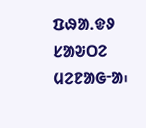ᱯᱷᱟᱹᱫᱽ ᱥᱟᱶᱛᱮ ᱢᱮᱱᱟᱜᱼᱟ᱾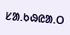ᱥᱟ.ᱠᱷᱭᱟ.ᱛ